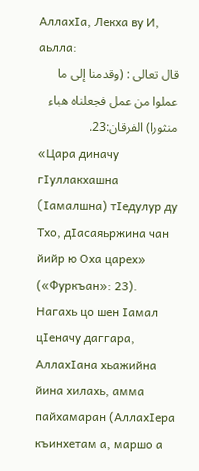АллахIа, Лекха ву И, аьлла:
قال تعالى : (وقدمنا إلى ما عملوا من عمل فجعلناه هباء منثورا) الفرقان:23.
«Цара диначу гIуллакхашна (Iамалшна) тIедулур ду Тхо, дIасаяьржина чан йийр ю Оха царех» («Фуркъан»: 23).
Нагахь цо шен Iамал цIеначу даггара, АллахIана хьажийна йина хилахь, амма пайхамаран (АллахIера къинхетам а, маршо а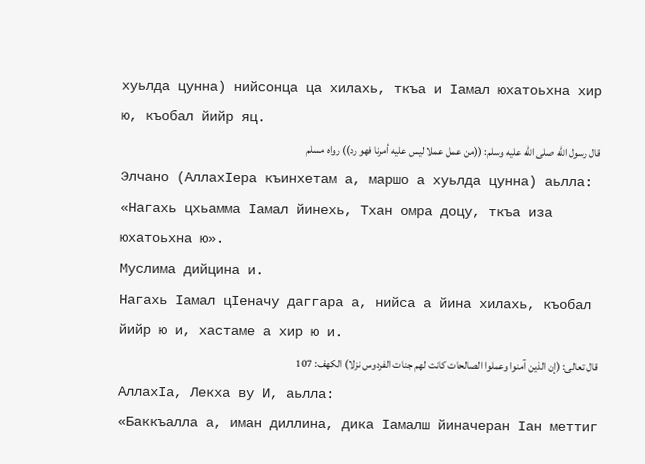хуьлда цунна) нийсонца ца хилахь, ткъа и Iамал юхатоьхна хир ю, къобал йийр яц.
قال رسول الله صلى الله عليه وسلم: ((من عمل عملا ليس عليه أمرنا فهو رد)) رواه مسلم
Элчано (АллахIера къинхетам а, маршо а хуьлда цунна) аьлла:
«Нагахь цхьамма Iамал йинехь, Тхан омра доцу, ткъа иза юхатоьхна ю».
Муслима дийцина и.
Нагахь Iамал цIеначу даггара а, нийса а йина хилахь, къобал йийр ю и, хастаме а хир ю и.
قال تعالى: (إن الذين آمنوا وعملوا الصالحات كانت لهم جنات الفردوس نزلا) الكهف: 107
АллахIа, Лекха ву И, аьлла:
«Баккъалла а, иман диллина, дика Iамалш йиначеран Iан меттиг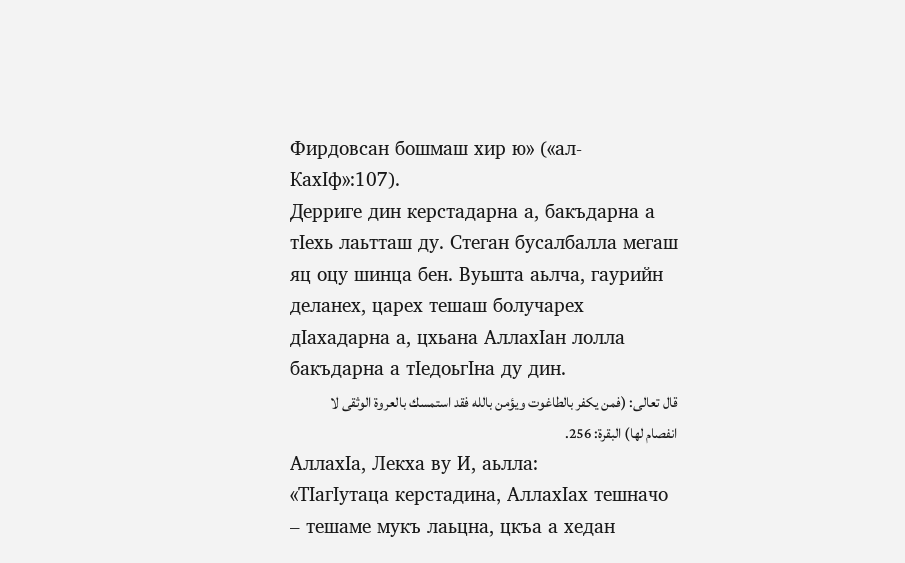Фирдовсан бошмаш хир ю» («ал-КахIф»:107).
Дерриге дин керстадарна а, бакъдарна а тIехь лаьтташ ду. Стеган бусалбалла мегаш яц оцу шинца бен. Вуьшта аьлча, гаурийн деланех, царех тешаш болучарех дIахадарна а, цхьана АллахIан лолла бакъдарна а тIедоьгIна ду дин.
قال تعالى: (فمن يكفر بالطاغوت ويؤمن بالله فقد استمسك بالعروة الوثقى لا انفصام لها) البقرة: 256.
АллахIа, Лекха ву И, аьлла:
«ТIагIутаца керстадина‚ АллахIах тешначо – тешаме мукъ лаьцна, цкъа а хедан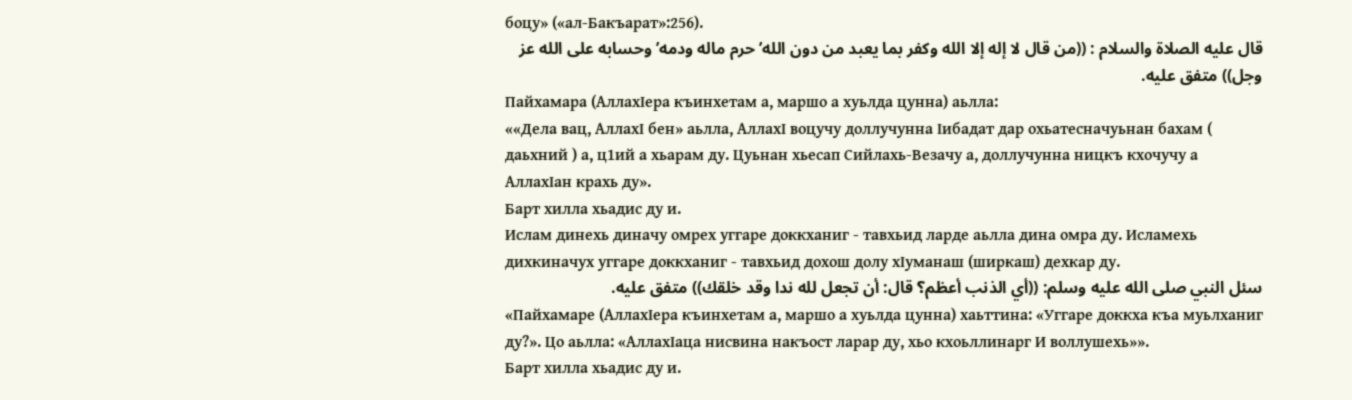боцу» («ал-Бакъарат»:256).
قال عليه الصلاة والسلام : ((من قال لا إله إلا الله وكفر بما يعبد من دون الله’ حرم ماله ودمه’ وحسابه على الله عز وجل)) متفق عليه.
Пайхамара (АллахIера къинхетам а, маршо а хуьлда цунна) аьлла:
««Дела вац, АллахI бен» аьлла, АллахI воцучу доллучунна Iибадат дар охьатесначуьнан бахам ( даьхний ) а, ц1ий а хьарам ду. Цуьнан хьесап Сийлахь-Везачу а, доллучунна ницкъ кхочучу а АллахIан крахь ду».
Барт хилла хьадис ду и.
Ислам динехь диначу омрех уггаре доккханиг - тавхьид ларде аьлла дина омра ду. Исламехь дихкиначух уггаре доккханиг - тавхьид дохош долу хIуманаш (ширкаш) дехкар ду.
سئل النبي صلى الله عليه وسلم: ((أي الذنب أعظم؟ قال: أن تجعل لله ندا وقد خلقك)) متفق عليه.
«Пайхамаре (АллахIера къинхетам а, маршо а хуьлда цунна) хаьттина: «Уггаре доккха къа муьлханиг ду?». Цо аьлла: «АллахIаца нисвина накъост ларар ду, хьо кхоьллинарг И воллушехь»».
Барт хилла хьадис ду и.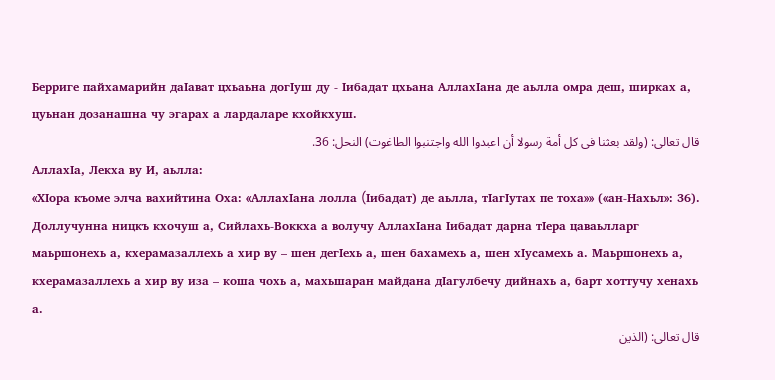Берриге пайхамарийн даIават цхьаьна догIуш ду - Iибадат цхьана АллахIана де аьлла омра деш, ширках а, цуьнан дозанашна чу эгарах а лардаларе кхойкхуш.
قال تعالى: (ولقد بعثنا فى كل أمة رسولا أن اعبدوا الله واجتنبوا الطاغوت) النحل: 36.
АллахIа, Лекха ву И, аьлла:
«ХIора къоме элча вахийтина Оха: «АллахIана лолла (Iибадат) де аьлла, тIагIутах пе тоха»» («ан-Нахьл»: 36).
Доллучунна ницкъ кхочуш а, Сийлахь-Воккха а волучу АллахIана Iибадат дарна тIера цаваьлларг маьршонехь а, кхерамазаллехь а хир ву – шен дегIехь а, шен бахамехь а, шен хIусамехь а. Маьршонехь а, кхерамазаллехь а хир ву иза – коша чохь а, махьшаран майдана дIагулбечу дийнахь а, барт хоттучу хенахь а.
قال تعالى: (الذين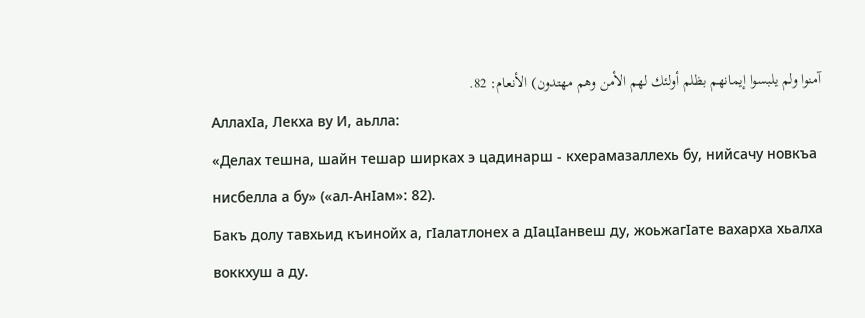آمنوا ولم يلبسوا إيمانهم بظلم أولئك لهم الأمن وهم مهتدون) الأنعام: 82.
АллахIа, Лекха ву И, аьлла:
«Делах тешна, шайн тешар ширках э цадинарш - кхерамазаллехь бу, нийсачу новкъа нисбелла а бу» («ал-АнIам»: 82).
Бакъ долу тавхьид къинойх а, гIалатлонех а дIацIанвеш ду, жоьжагIате вахарха хьалха воккхуш а ду.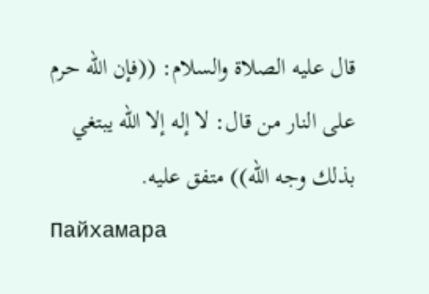قال عليه الصلاة والسلام: ((فإن الله حرم على النار من قال: لا إله إلا الله يبتغي بذلك وجه الله)) متفق عليه.
Пайхамара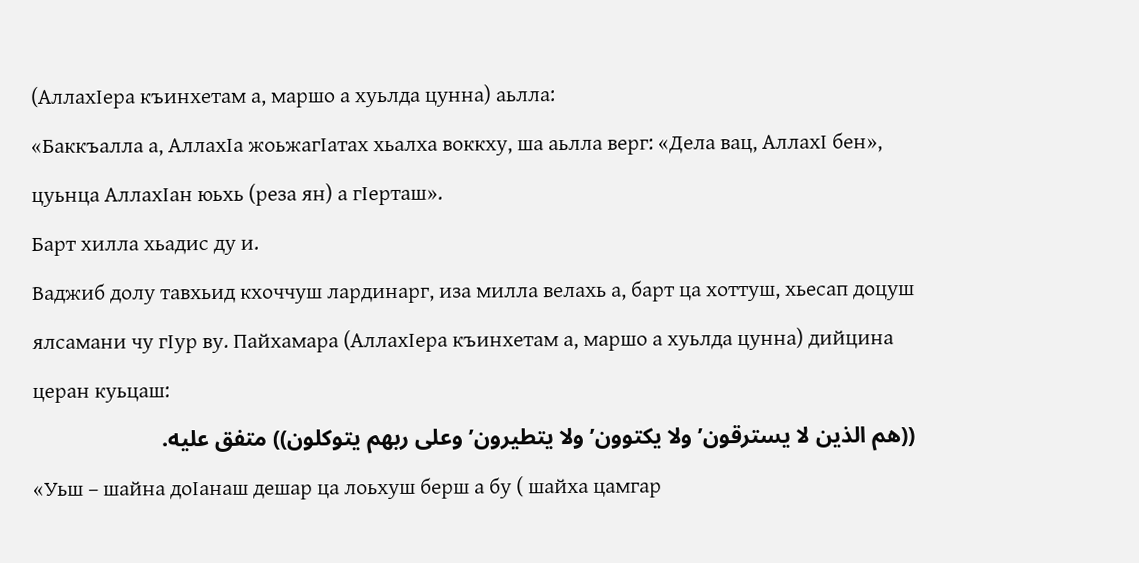(АллахIера къинхетам а, маршо а хуьлда цунна) аьлла:
«Баккъалла а, АллахIа жоьжагIатах хьалха воккху, ша аьлла верг: «Дела вац, АллахI бен», цуьнца АллахIан юьхь (реза ян) а гIерташ».
Барт хилла хьадис ду и.
Ваджиб долу тавхьид кхоччуш лардинарг, иза милла велахь а, барт ца хоттуш, хьесап доцуш ялсамани чу гIур ву. Пайхамара (АллахIера къинхетам а, маршо а хуьлда цунна) дийцина церан куьцаш:
((هم الذين لا يسترقون’ ولا يكتوون’ ولا يتطيرون’ وعلى ربهم يتوكلون)) متفق عليه.
«Уьш – шайна доIанаш дешар ца лоьхуш берш а бу ( шайха цамгар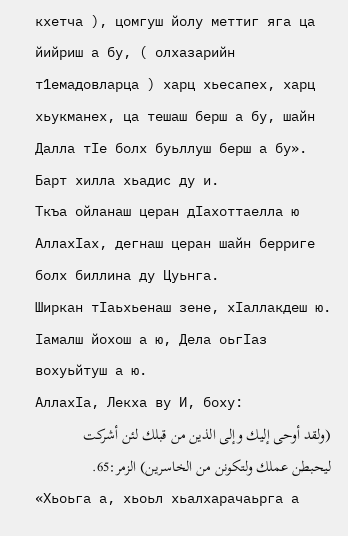кхетча ), цомгуш йолу меттиг яга ца йийриш а бу, ( олхазарийн т1емадовларца ) харц хьесапех, харц хьукманех, ца тешаш берш а бу, шайн Далла тIе болх буьллуш берш а бу».
Барт хилла хьадис ду и.
Ткъа ойланаш церан дIахоттаелла ю АллахIах, дегнаш церан шайн берриге болх биллина ду Цуьнга.
Ширкан тIаьхьенаш зене, хIаллакдеш ю. Iамалш йохош а ю, Дела оьгIаз вохуьйтуш а ю.
АллахIа, Лекха ву И, боху:
(ولقد أوحى إليك وإلى الذين من قبلك لئن أشركت ليحبطن عملك ولتكونن من الخاسرين) الزمر:65.
«Хьоьга а, хьоьл хьалхарачаьрга а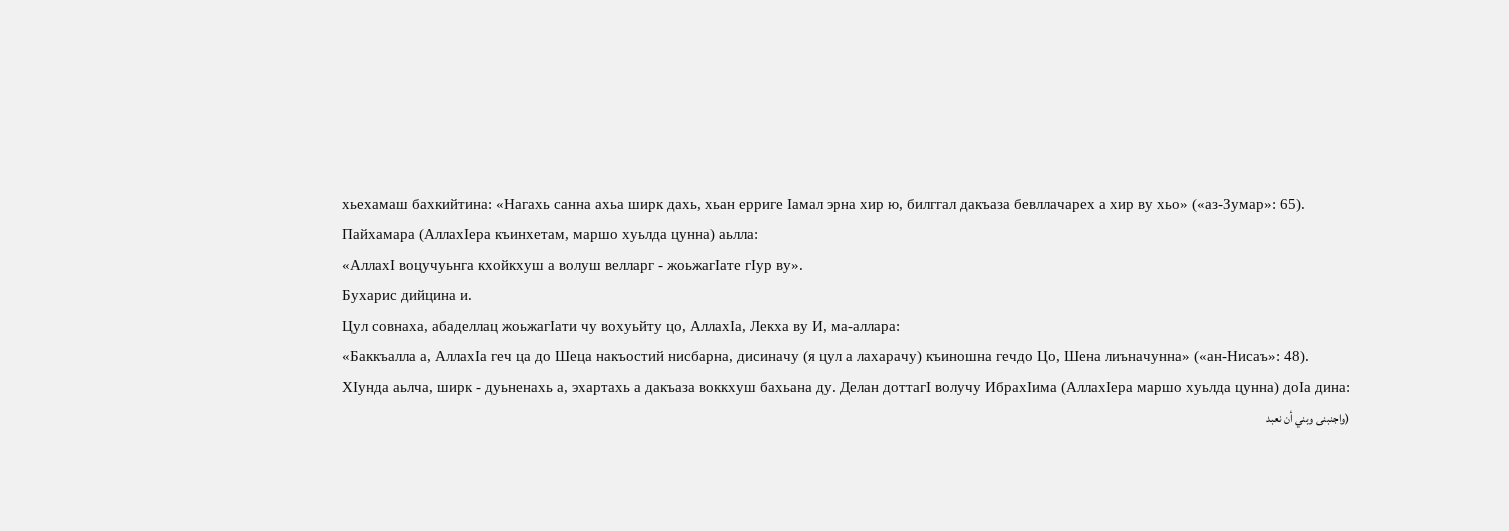хьехамаш бахкийтина: «Нагахь санна ахьа ширк дахь, хьан ерриге Iамал эрна хир ю, билггал дакъаза бевллачарех а хир ву хьо» («аз-Зумар»: 65).
Пайхамара (АллахIера къинхетам, маршо хуьлда цунна) аьлла:
«АллахI воцучуьнга кхойкхуш а волуш велларг - жоьжагIате гIур ву».
Бухарис дийцина и.
Цул совнаха, абаделлац жоьжагIати чу вохуьйту цо, АллахIа, Лекха ву И, ма-аллара:
«Баккъалла а, АллахIа геч ца до Шеца накъостий нисбарна, дисиначу (я цул а лахарачу) къиношна гечдо Цо, Шена лиъначунна» («ан-Нисаъ»: 48).
ХIунда аьлча, ширк - дуьненахь а, эхартахь а дакъаза воккхуш бахьана ду. Делан доттагI волучу ИбрахIима (АллахIера маршо хуьлда цунна) доIа дина:
(واجنبنى وبني أن نعبد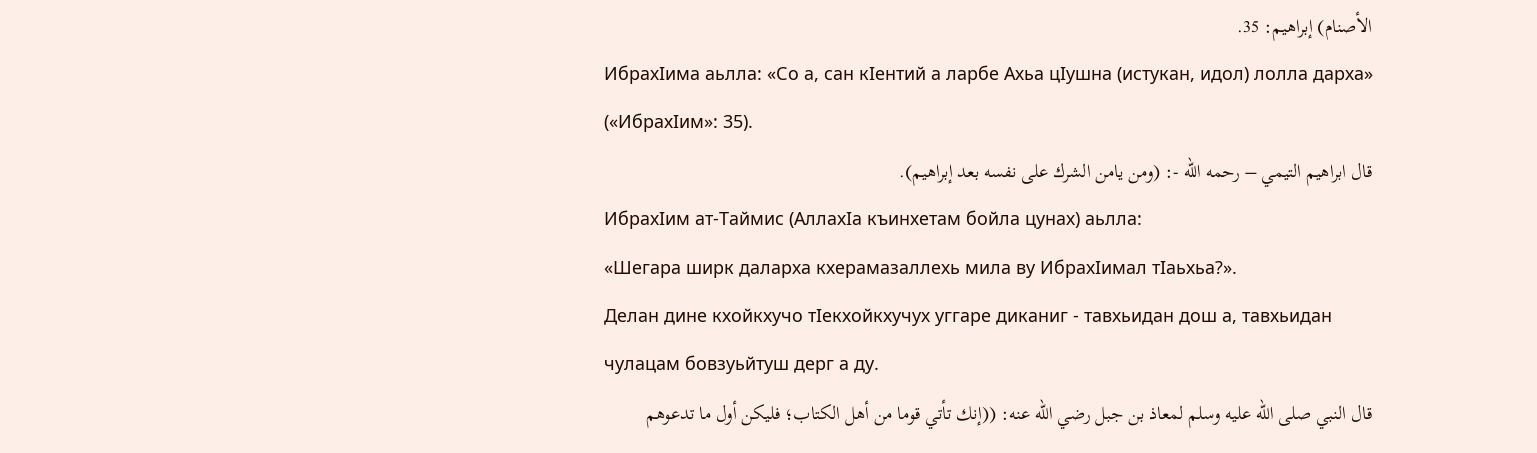الأصنام) إبراهيم: 35.
ИбрахIима аьлла: «Со а, сан кIентий а ларбе Ахьа цIушна (истукан, идол) лолла дарха» («ИбрахIим»: 35).
قال ابراهيم التيمي – رحمه الله -: (ومن يامن الشرك على نفسه بعد إبراهيم).
ИбрахIим ат-Таймис (АллахIа къинхетам бойла цунах) аьлла:
«Шегара ширк даларха кхерамазаллехь мила ву ИбрахIимал тIаьхьа?».
Делан дине кхойкхучо тIекхойкхучух уггаре диканиг - тавхьидан дош а, тавхьидан чулацам бовзуьйтуш дерг а ду.
قال النبي صلى الله عليه وسلم لمعاذ بن جبل رضي الله عنه: ((إنك تأتي قوما من أهل الكتاب؛ فليكن أول ما تدعوهم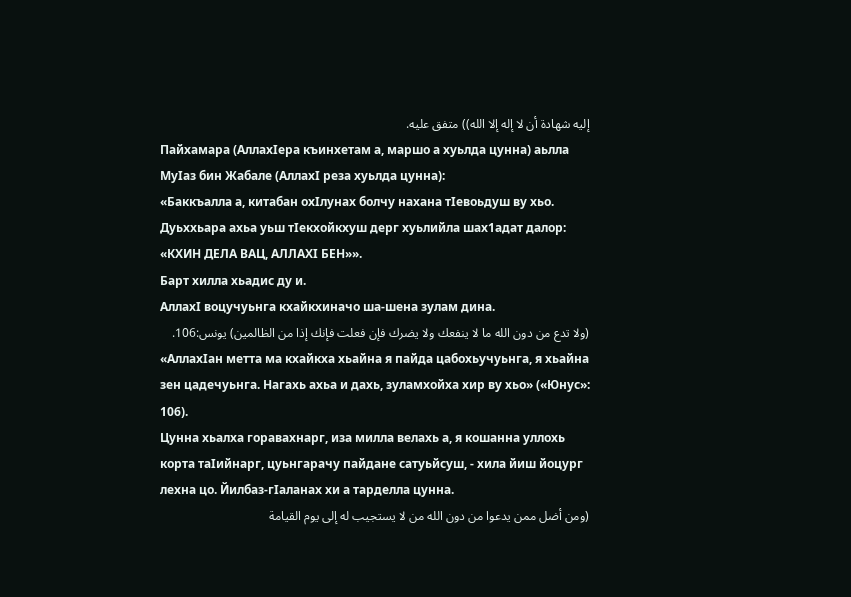إليه شهادة أن لا إله إلا الله)) متفق عليه.
Пайхамара (АллахIера къинхетам а, маршо а хуьлда цунна) аьлла МуIаз бин Жабале (АллахI реза хуьлда цунна):
«Баккъалла а, китабан охIлунах болчу нахана тIевоьдуш ву хьо. Дуьххьара ахьа уьш тIекхойкхуш дерг хуьлийла шах1адат далор: «КХИН ДЕЛА ВАЦ, АЛЛАХI БЕН»».
Барт хилла хьадис ду и.
АллахI воцучуьнга кхайкхиначо ша-шена зулам дина.
(ولا تدع من دون الله ما لا ينفعك ولا يضرك فإن فعلت فإنك إذا من الظالمين) يونس:106.
«АллахIан метта ма кхайкха хьайна я пайда цабохьучуьнга, я хьайна зен цадечуьнга. Нагахь ахьа и дахь, зуламхойха хир ву хьо» («Юнус»: 106).
Цунна хьалха горавахнарг, иза милла велахь а, я кошанна уллохь корта таIийнарг, цуьнгарачу пайдане сатуьйсуш, - хила йиш йоцург лехна цо. Йилбаз-гIаланах хи а тарделла цунна.
(ومن أضل ممن يدعوا من دون الله من لا يستجيب له إلى يوم القيامة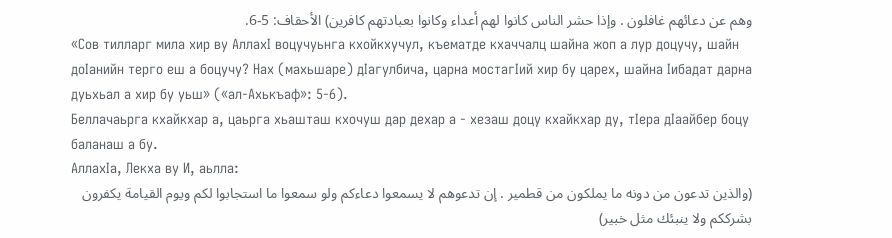وهم عن دعائهم غافلون . وإذا حشر الناس كانوا لهم أعداء وكانوا بعبادتهم كافرين) الأحقاف: 5-6.
«Сов тилларг мила хир ву АллахI воцучуьнга кхойкхучул, къематде кхаччалц шайна жоп а лур доцучу, шайн доIанийн терго еш а боцучу? Нах (махьшаре) дIагулбича, царна мостагIий хир бу царех, шайна Iибадат дарна дуьхьал а хир бу уьш» («ал-Ахькъаф»: 5-6).
Беллачаьрга кхайкхар а, цаьрга хьашташ кхочуш дар дехар а - хезаш доцу кхайкхар ду, тIера дIаайбер боцу баланаш а бу.
АллахIа, Лекха ву И, аьлла:
(والذين تدعون من دونه ما يملكون من قطمير . إن تدعوهم لا يسمعوا دعاءكم ولو سمعوا ما استجابوا لكم ويوم القيامة يكفرون بشرككم ولا ينبئك مثل خبير)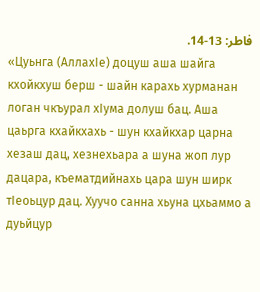فاطر: 13-14.
«Цуьнга (АллахIе) доцуш аша шайга кхойкхуш берш - шайн карахь хурманан логан чкъурал хIума долуш бац. Аша цаьрга кхайкхахь - шун кхайкхар царна хезаш дац, хезнехьара а шуна жоп лур дацара, къематдийнахь цара шун ширк тIеоьцур дац. Хуучо санна хьуна цхьаммо а дуьйцур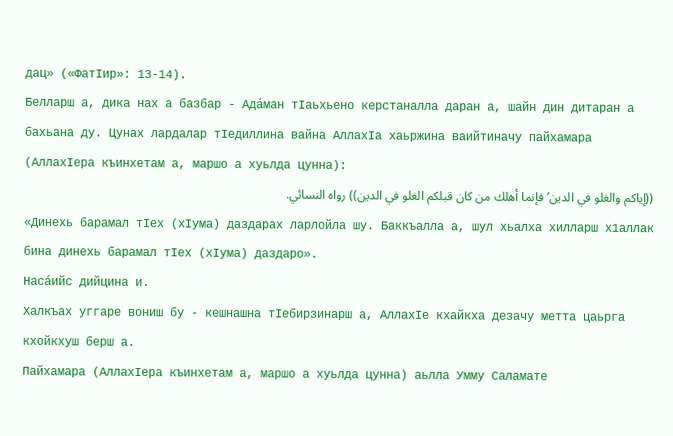дац» («ФатIир»: 13-14).
Белларш а, дика нах а базбар - Адáман тIаьхьено керстаналла даран а, шайн дин дитаран а бахьана ду. Цунах лардалар тIедиллина вайна АллахIа хаьржина ваийтиначу пайхамара (АллахIера къинхетам а, маршо а хуьлда цунна):
((إياكم والغلو في الدين’ فإنما أهلك من كان قبلكم الغلو في الدين)) رواه النسائي.
«Динехь барамал тIех (хIума) даздарах ларлойла шу. Баккъалла а, шул хьалха хилларш х1аллак бина динехь барамал тIех (хIума) даздаро».
Насáийс дийцина и.
Халкъах уггаре вониш бу - кешнашна тIебирзинарш а, АллахIе кхайкха дезачу метта цаьрга кхойкхуш берш а.
Пайхамара (АллахIера къинхетам а, маршо а хуьлда цунна) аьлла Умму Саламате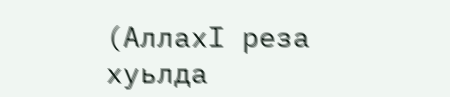(АллахI реза хуьлда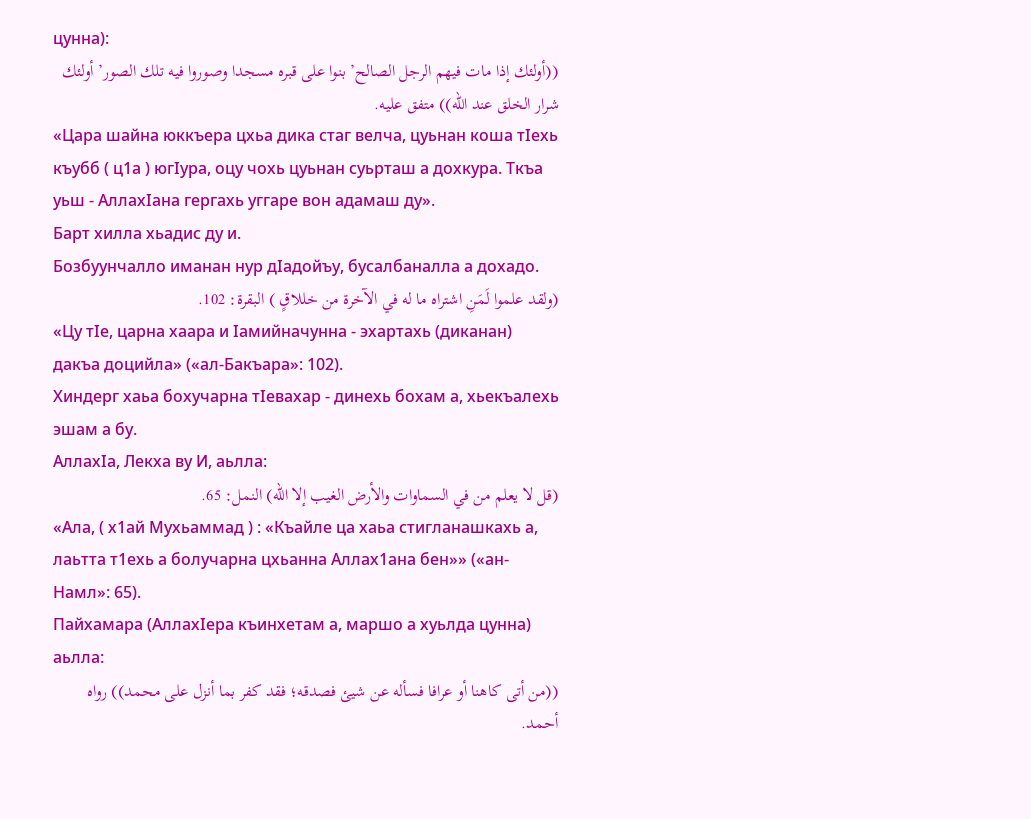цунна):
((أولئك إذا مات فيهم الرجل الصالح’ بنوا على قبره مسجدا وصوروا فيه تلك الصور’ أولئك شرار الخلق عند الله)) متفق عليه.
«Цара шайна юккъера цхьа дика стаг велча, цуьнан коша тIехь къубб ( ц1а ) югIура, оцу чохь цуьнан суьрташ а дохкура. Ткъа уьш - АллахIана гергахь уггаре вон адамаш ду».
Барт хилла хьадис ду и.
Бозбуунчалло иманан нур дIадойъу, бусалбаналла а дохадо.
(ولقد علموا لَمَنِ اشتراه ما له في الآخرة من خللاقٍ ) البقرة: 102.
«Цу тIе, царна хаара и Iамийначунна - эхартахь (диканан) дакъа доцийла» («ал-Бакъара»: 102).
Хиндерг хаьа бохучарна тIевахар - динехь бохам а, хьекъалехь эшам а бу.
АллахIа, Лекха ву И, аьлла:
(قل لا يعلم من في السماوات والأرض الغيب إلا الله) النمل: 65.
«Ала, ( х1ай Мухьаммад ) : «Къайле ца хаьа стигланашкахь а, лаьтта т1ехь а болучарна цхьанна Аллах1ана бен»» («ан-Намл»: 65).
Пайхамара (АллахIера къинхетам а, маршо а хуьлда цунна) аьлла:
((من أتى كاهنا أو عرافا فسأله عن شيئ فصدقه؛ فقد كفر بما أنزل على محمد)) رواه أحمد.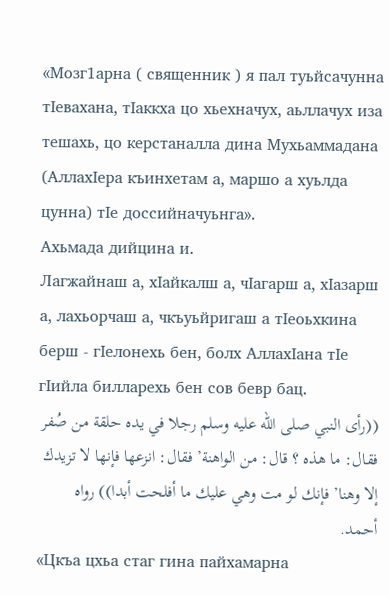«Мозг1арна ( священник ) я пал туьйсачунна тIевахана, тIаккха цо хьехначух, аьллачух иза тешахь, цо керстаналла дина Мухьаммадана (АллахIера къинхетам а, маршо а хуьлда цунна) тIе доссийначуьнга».
Ахьмада дийцина и.
Лагжайнаш а, хIайкалш а, чIагарш а, хIазарш а, лахьорчаш а, чкъуьйригаш а тIеоьхкина берш - гIелонехь бен, болх АллахIана тIе гIийла билларехь бен сов бевр бац.
((رأى النبي صلى الله عليه وسلم رجلا في يده حلقة من صُفر فقال: ما هذه ؟ قال: من الواهنة’ فقال: انزعها فإنها لا تزيدك إلا وهنا’ فإنك لو مت وهي عليك ما أفلحت أبدا)) رواه أحمد.
«Цкъа цхьа стаг гина пайхамарна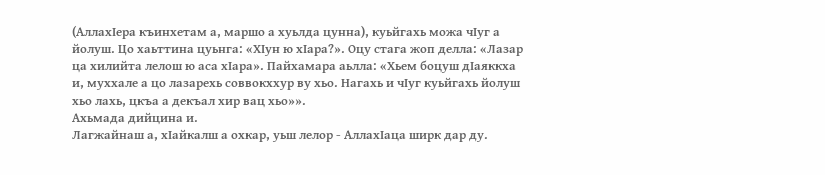(АллахIера къинхетам а, маршо а хуьлда цунна), куьйгахь можа чIуг а йолуш. Цо хаьттина цуьнга: «ХIун ю хIара?». Оцу стага жоп делла: «Лазар ца хилийта лелош ю аса хIара». Пайхамара аьлла: «Хьем боцуш дIаяккха и, муххале а цо лазарехь соввокххур ву хьо. Нагахь и чIуг куьйгахь йолуш хьо лахь, цкъа а декъал хир вац хьо»».
Ахьмада дийцина и.
Лагжайнаш а, хIайкалш а охкар, уьш лелор - АллахIаца ширк дар ду.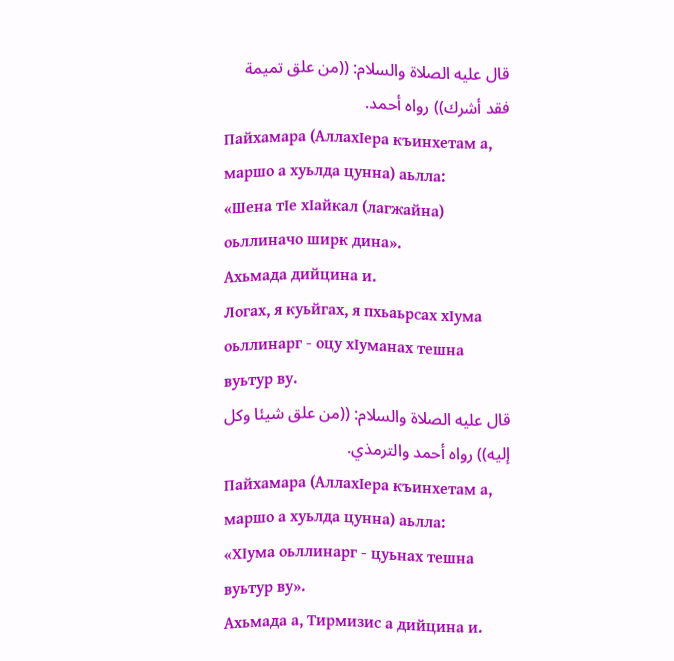قال عليه الصلاة والسلام: ((من علق تميمة فقد أشرك)) رواه أحمد.
Пайхамара (АллахIера къинхетам а, маршо а хуьлда цунна) аьлла:
«Шена тIе хIайкал (лагжайна) оьллиначо ширк дина».
Ахьмада дийцина и.
Логах, я куьйгах, я пхьаьрсах хIума оьллинарг - оцу хIуманах тешна вуьтур ву.
قال عليه الصلاة والسلام: ((من علق شيئا وكل إليه)) رواه أحمد والترمذي.
Пайхамара (АллахIера къинхетам а, маршо а хуьлда цунна) аьлла:
«ХIума оьллинарг - цуьнах тешна вуьтур ву».
Ахьмада а, Тирмизис а дийцина и.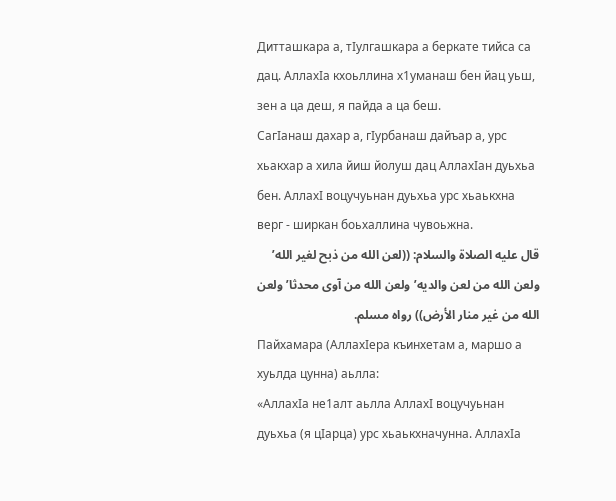Дитташкара а, тIулгашкара а беркате тийса са дац. АллахIа кхоьллина х1уманаш бен йац уьш, зен а ца деш, я пайда а ца беш.
СагIанаш дахар а, гIурбанаш дайъар а, урс хьакхар а хила йиш йолуш дац АллахIан дуьхьа бен. АллахI воцучуьнан дуьхьа урс хьаькхна верг - ширкан боьхаллина чувоьжна.
قال عليه الصلاة والسلام: ((لعن الله من ذبح لغير الله’ ولعن الله من لعن والديه’ ولعن الله من آوى محدثا’ ولعن الله من غير منار الأرض)) رواه مسلم.
Пайхамара (АллахIера къинхетам а, маршо а хуьлда цунна) аьлла:
«АллахIа не1алт аьлла АллахI воцучуьнан дуьхьа (я цIарца) урс хьаькхначунна. АллахIа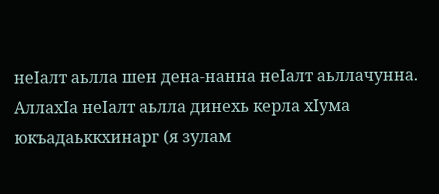неIалт аьлла шен дена-нанна неIалт аьллачунна. АллахIа неIалт аьлла динехь керла хIума юкъадаьккхинарг (я зулам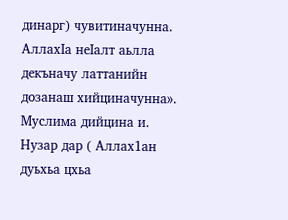динарг) чувитиначунна. АллахIа неIалт аьлла декъначу латтанийн дозанаш хийциначунна».
Муслима дийцина и.
Нузар дар ( Аллах1ан дуьхьа цхьа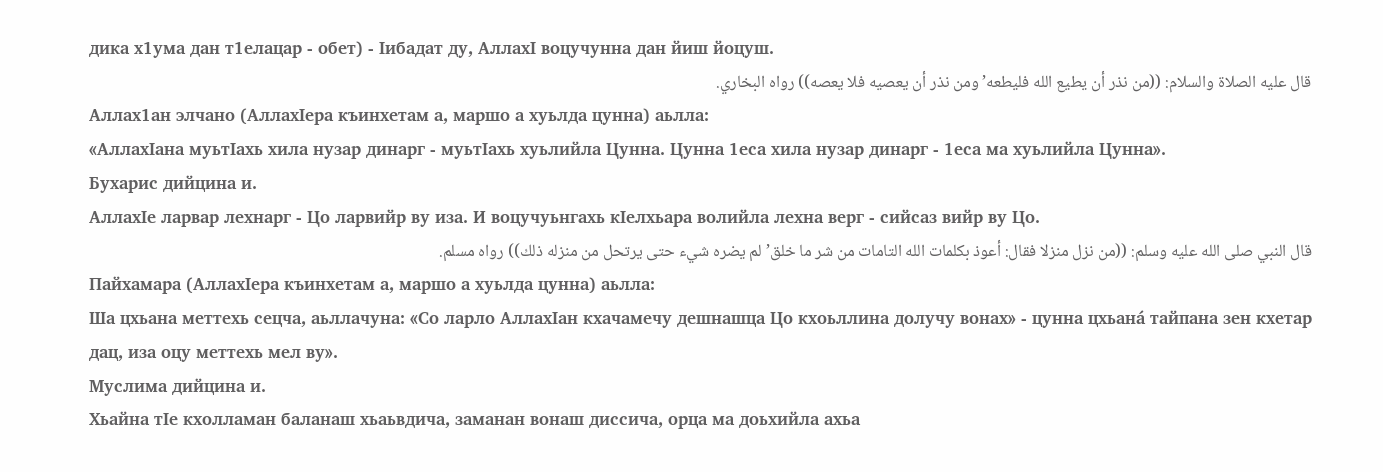дика х1ума дан т1елацар - обет) - Iибадат ду, АллахI воцучунна дан йиш йоцуш.
قال عليه الصلاة والسلام: ((من نذر أن يطيع الله فليطعه’ ومن نذر أن يعصيه فلا يعصه)) رواه البخاري.
Аллах1ан элчано (АллахIера къинхетам а, маршо а хуьлда цунна) аьлла:
«АллахIана муьтIахь хила нузар динарг - муьтIахь хуьлийла Цунна. Цунна 1еса хила нузар динарг - 1еса ма хуьлийла Цунна».
Бухарис дийцина и.
АллахIе ларвар лехнарг - Цо ларвийр ву иза. И воцучуьнгахь кIелхьара волийла лехна верг - сийсаз вийр ву Цо.
قال النبي صلى الله عليه وسلم: ((من نزل منزلا فقال: أعوذ بكلمات الله التامات من شر ما خلق’ لم يضره شيء حتى يرتحل من منزله ذلك)) رواه مسلم.
Пайхамара (АллахIера къинхетам а, маршо а хуьлда цунна) аьлла:
Ша цхьана меттехь сецча, аьллачуна: «Со ларло АллахIан кхачамечу дешнашца Цо кхоьллина долучу вонах» - цунна цхьанá тайпана зен кхетар дац, иза оцу меттехь мел ву».
Муслима дийцина и.
Хьайна тIе кхолламан баланаш хьаьвдича, заманан вонаш диссича, орца ма доьхийла ахьа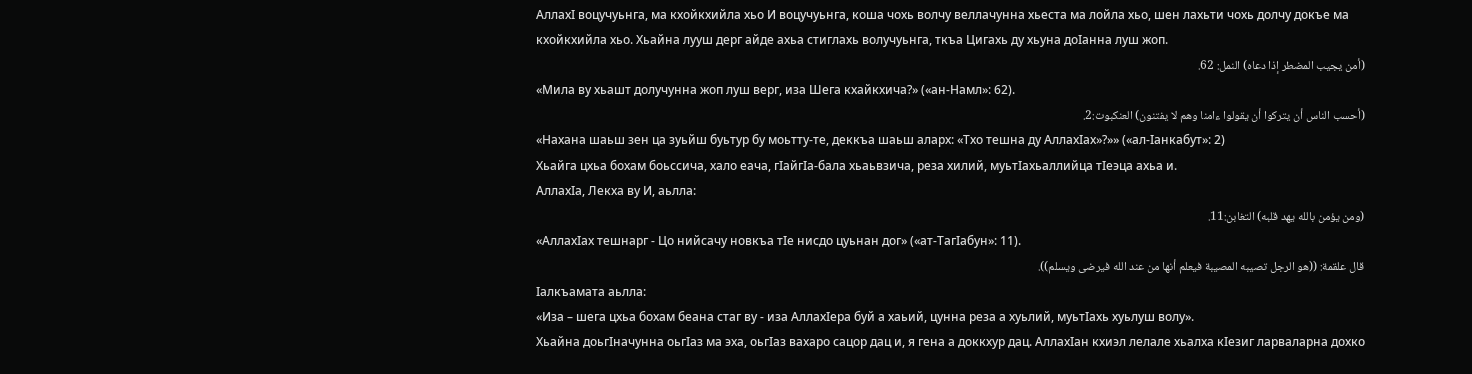АллахI воцучуьнга, ма кхойкхийла хьо И воцучуьнга, коша чохь волчу веллачунна хьеста ма лойла хьо, шен лахьти чохь долчу докъе ма кхойкхийла хьо. Хьайна лууш дерг айде ахьа стиглахь волучуьнга, ткъа Цигахь ду хьуна доIанна луш жоп.
(أمن يجيب المضطر إذا دعاه) النمل: 62.
«Мила ву хьашт долучунна жоп луш верг, иза Шега кхайкхича?» («ан-Намл»: 62).
(أحسب الناس أن يتركوا أن يقولوا ءامنا وهم لا يفتنون) العنكبوت:2.
«Нахана шаьш зен ца зуьйш буьтур бу моьтту-те, деккъа шаьш аларх: «Тхо тешна ду АллахIах»?»» («ал-Iанкабут»: 2)
Хьайга цхьа бохам боьссича, хало еача, гIайгIа-бала хьаьвзича, реза хилий, муьтIахьаллийца тIеэца ахьа и.
АллахIа, Лекха ву И, аьлла:
(ومن يؤمن بالله يهد قلبه) التغابن:11.
«АллахIах тешнарг - Цо нийсачу новкъа тIе нисдо цуьнан дог» («ат-ТагIабун»: 11).
قال علقمة: ((هو الرجل تصيبه المصيبة فيعلم أنها من عند الله فيرضى ويسلم)).
Iалкъамата аьлла:
«Иза – шега цхьа бохам беана стаг ву - иза АллахIера буй а хаьий, цунна реза а хуьлий, муьтIахь хуьлуш волу».
Хьайна доьгIначунна оьгIаз ма эха, оьгIаз вахаро сацор дац и, я гена а доккхур дац. АллахIан кхиэл лелале хьалха кIезиг ларваларна дохко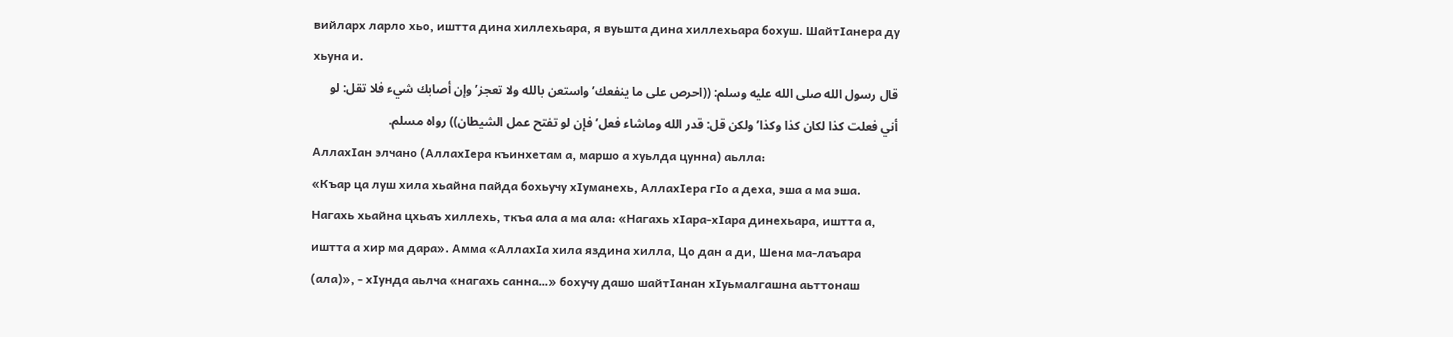вийларх ларло хьо, иштта дина хиллехьара, я вуьшта дина хиллехьара бохуш. ШайтIанера ду хьуна и.
قال رسول الله صلى الله عليه وسلم: ((احرص على ما ينفعك’ واستعن بالله ولا تعجز’ وإن أصابك شيء فلا تقل: لو أني فعلت كذا لكان كذا وكذا’ ولكن قل: قدر الله وماشاء فعل’ فإن لو تفتح عمل الشيطان)) رواه مسلم.
АллахIан элчано (АллахIера къинхетам а, маршо а хуьлда цунна) аьлла:
«Къар ца луш хила хьайна пайда бохьучу хIуманехь, АллахIера гIо а деха, эша а ма эша. Нагахь хьайна цхьаъ хиллехь, ткъа ала а ма ала: «Нагахь хIара-хIара динехьара, иштта а, иштта а хир ма дара». Амма «АллахIа хила яздина хилла, Цо дан а ди, Шена ма-лаъара (ала)», - хIунда аьлча «нагахь санна…» бохучу дашо шайтIанан хIуьмалгашна аьттонаш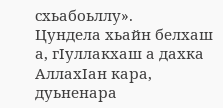схьабоьллу».
Цундела хьайн белхаш а, гIуллакхаш а дахка АллахIан кара, дуьненара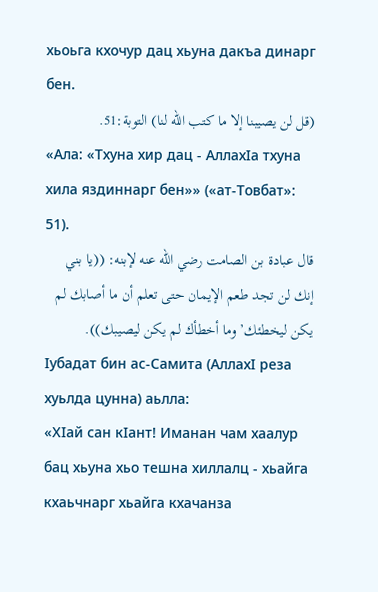хьоьга кхочур дац хьуна дакъа динарг бен.
(قل لن يصيبنا إلا ما كتب الله لنا) التوبة:51.
«Ала: «Тхуна хир дац - АллахIа тхуна хила яздиннарг бен»» («ат-Товбат»: 51).
قال عبادة بن الصامت رضي الله عنه لإبنه: ((يا بني إنك لن تجد طعم الإيمان حتى تعلم أن ما أصابك لم يكن ليخطئك’ وما أخطأك لم يكن ليصيبك)).
Iубадат бин ас-Самита (АллахI реза хуьлда цунна) аьлла:
«ХIай сан кIант! Иманан чам хаалур бац хьуна хьо тешна хиллалц - хьайга кхаьчнарг хьайга кхачанза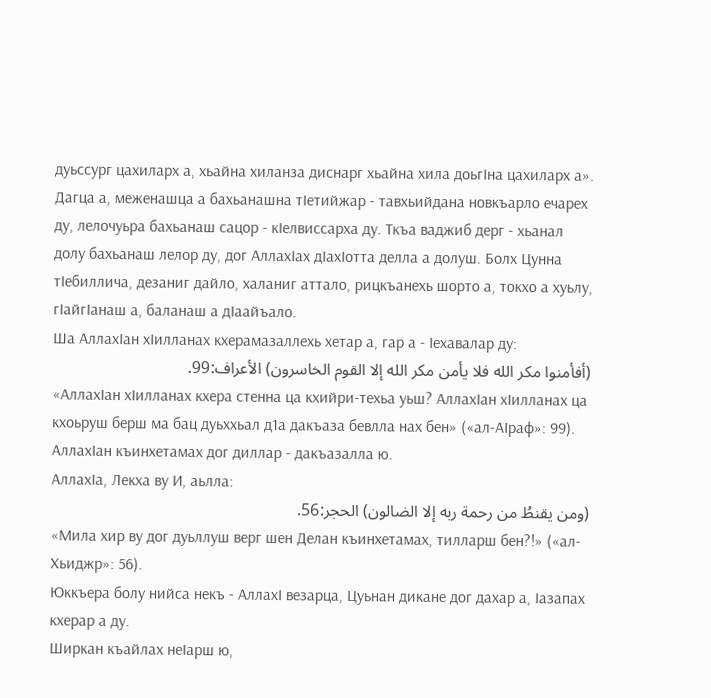дуьссург цахиларх а, хьайна хиланза диснарг хьайна хила доьгIна цахиларх а».
Дагца а, меженашца а бахьанашна тIетийжар - тавхьийдана новкъарло ечарех ду, лелочуьра бахьанаш сацор - кIелвиссарха ду. Ткъа ваджиб дерг - хьанал долу бахьанаш лелор ду, дог АллахIах дIахIотта делла а долуш. Болх Цунна тIебиллича, дезаниг дайло, халаниг аттало, рицкъанехь шорто а, токхо а хуьлу, гIайгIанаш а, баланаш а дIаайъало.
Ша АллахIан хIилланах кхерамазаллехь хетар а, гар а - Iехавалар ду:
(أفأمنوا مكر الله فلا يأمن مكر الله إلا القوم الخاسرون) الأعراف:99.
«АллахIан хIилланах кхера стенна ца кхийри-техьа уьш? АллахIан хIилланах ца кхоьруш берш ма бац дуьххьал д1а дакъаза бевлла нах бен» («ал-АIраф»: 99).
АллахIан къинхетамах дог диллар - дакъазалла ю.
АллахIа, Лекха ву И, аьлла:
(ومن يقنطُ من رحمة ربه إلا الضالون) الحجر:56.
«Мила хир ву дог дуьллуш верг шен Делан къинхетамах, тилларш бен?!» («ал-Хьиджр»: 56).
Юккъера болу нийса некъ - АллахI везарца, Цуьнан дикане дог дахар а, Iазапах кхерар а ду.
Ширкан къайлах неIарш ю,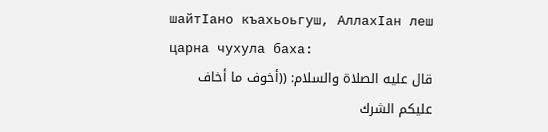шайтIано къахьоьгуш, АллахIан леш царна чухула баха:
قال عليه الصلاة والسلام: ((أخوف ما أخاف عليكم الشرك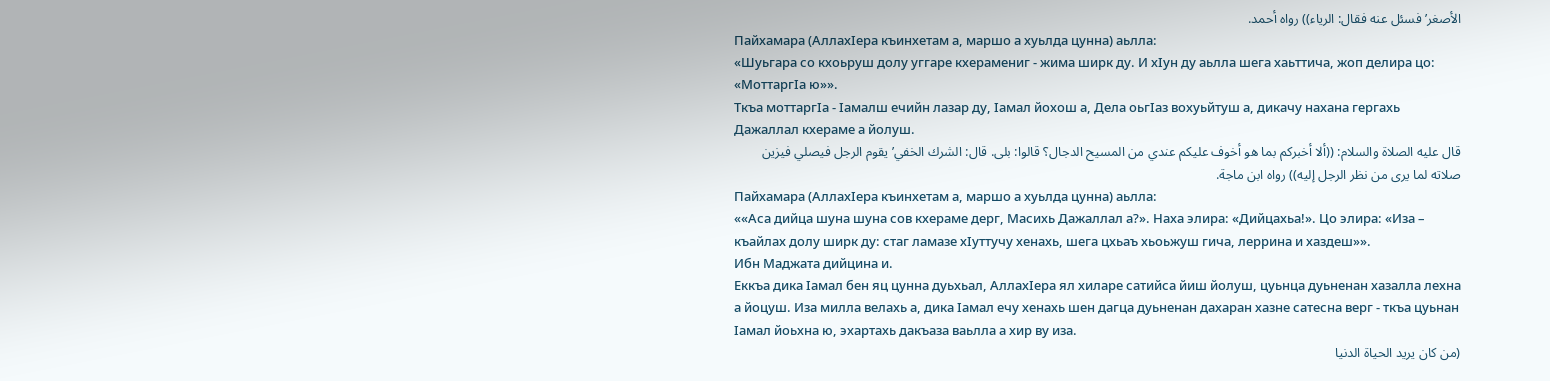الأصغر’ فسئل عنه فقال: الرياء)) رواه أحمد.
Пайхамара (АллахIера къинхетам а, маршо а хуьлда цунна) аьлла:
«Шуьгара со кхоьруш долу уггаре кхерамениг - жима ширк ду. И хIун ду аьлла шега хаьттича, жоп делира цо: «МоттаргIа ю»».
Ткъа моттаргIа - Iамалш ечийн лазар ду, Iамал йохош а, Дела оьгIаз вохуьйтуш а, дикачу нахана гергахь Дажаллал кхераме а йолуш.
قال عليه الصلاة والسلام: ((ألا أخبركم بما هو أخوف عليكم عندي من المسيح الدجال؟ قالوا: بلى. قال: الشرك الخفي’ يقوم الرجل فيصلي فيزين صلاته لما يرى من نظر الرجل إليه)) رواه ابن ماجة.
Пайхамара (АллахIера къинхетам а, маршо а хуьлда цунна) аьлла:
««Аса дийца шуна шуна сов кхераме дерг, Масихь Дажаллал а?». Наха элира: «Дийцахьа!». Цо элира: «Иза – къайлах долу ширк ду: стаг ламазе хIуттучу хенахь, шега цхьаъ хьоьжуш гича, леррина и хаздеш»».
Ибн Маджата дийцина и.
Еккъа дика Iамал бен яц цунна дуьхьал, АллахIера ял хиларе сатийса йиш йолуш, цуьнца дуьненан хазалла лехна а йоцуш. Иза милла велахь а, дика Iамал ечу хенахь шен дагца дуьненан дахаран хазне сатесна верг - ткъа цуьнан Iамал йоьхна ю, эхартахь дакъаза ваьлла а хир ву иза.
(من كان يريد الحياة الدنيا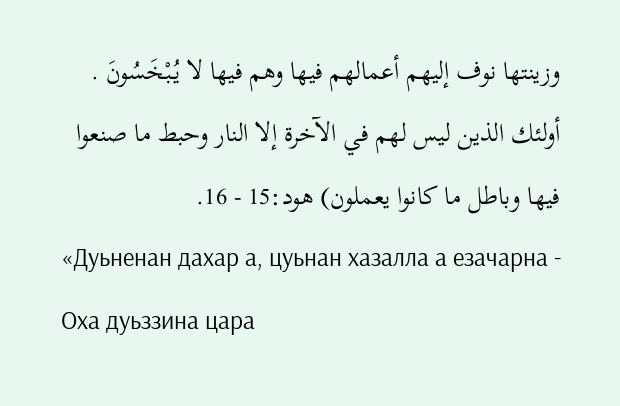وزينتها نوف إليهم أعمالهم فيها وهم فيها لا يُبْخَسُونَ . أولئك الذين ليس لهم في الآخرة إلا النار وحبط ما صنعوا فيها وباطل ما كانوا يعملون) هود:15 - 16.
«Дуьненан дахар а, цуьнан хазалла а езачарна - Оха дуьззина цара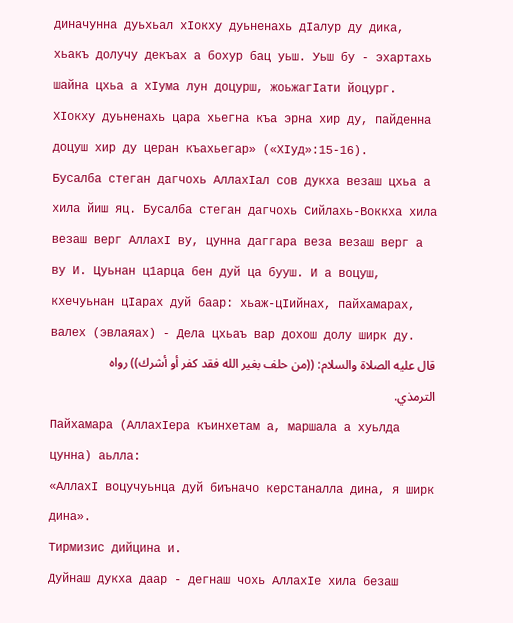диначунна дуьхьал хIокху дуьненахь дIалур ду дика, хьакъ долучу декъах а бохур бац уьш. Уьш бу - эхартахь шайна цхьа а хIума лун доцурш, жоьжагIати йоцург. ХIокху дуьненахь цара хьегна къа эрна хир ду, пайденна доцуш хир ду церан къахьегар» («ХIуд»:15-16).
Бусалба стеган дагчохь АллахIал сов дукха везаш цхьа а хила йиш яц. Бусалба стеган дагчохь Сийлахь-Воккха хила везаш верг АллахI ву, цунна даггара веза везаш верг а ву И. Цуьнан ц1арца бен дуй ца бууш. И а воцуш, кхечуьнан цIарах дуй баар: хьаж-цIийнах, пайхамарах, валех (эвлаяах) - Дела цхьаъ вар дохош долу ширк ду.
قال عليه الصلاة والسلام: ((من حلف بغير الله فقد كفر أو أشرك)) رواه الترمذي.
Пайхамара (АллахIера къинхетам а, маршала а хуьлда цунна) аьлла:
«АллахI воцучуьнца дуй биъначо керстаналла дина, я ширк дина».
Тирмизис дийцина и.
Дуйнаш дукха даар - дегнаш чохь АллахIе хила безаш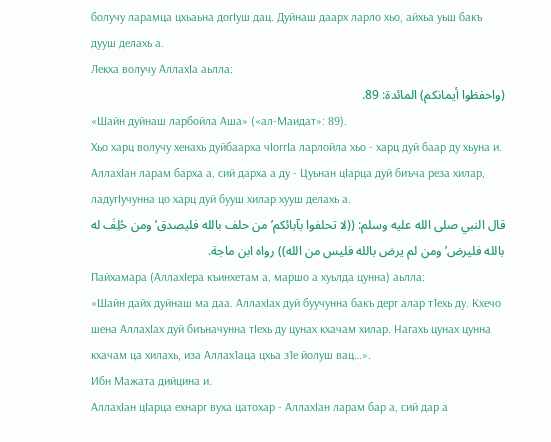болучу ларамца цхьаьна догIуш дац. Дуйнаш даарх ларло хьо, айхьа уьш бакъ дууш делахь а.
Лекха волучу АллахIа аьлла:
(واحفظوا أيمانكم) المائدة: 89.
«Шайн дуйнаш ларбойла Аша» («ал-Маидат»: 89).
Хьо харц волучу хенахь дуйбаарха чIоггIа ларлойла хьо - харц дуй баар ду хьуна и.
АллахIан ларам барха а, сий дарха а ду - Цуьнан цIарца дуй биъча реза хилар, ладугIучунна цо харц дуй бууш хилар хууш делахь а.
قال النبي صلى الله عليه وسلم: ((لا تحلفوا بآبائكم’ من حلف بالله فليصدق’ ومن حُلِفَ له بالله فليرض’ ومن لم يرض بالله فليس من الله)) رواه ابن ماجة.
Пайхамара (АллахIера къинхетам а, маршо а хуьлда цунна) аьлла:
«Шайн дайх дуйнаш ма даа. АллахIах дуй буучунна бакъ дерг алар т1ехь ду. Кхечо шена АллахIах дуй биъначунна тIехь ду цунах кхачам хилар. Нагахь цунах цунна кхачам ца хилахь, иза Аллах1аца цхьа з1е йолуш вац…».
Ибн Мажата дийцина и.
АллахIан цIарца ехнарг вуха цатохар - АллахIан ларам бар а, сий дар а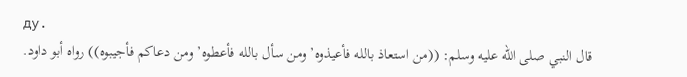ду.
قال النبي صلى الله عليه وسلم: ((من استعاذ بالله فأعيذوه’ ومن سأل بالله فأعطوه’ ومن دعاكم فأجيبوه)) رواه أبو داود.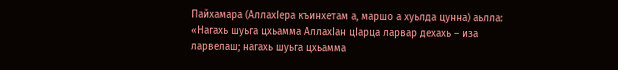Пайхамара (АллахIера къинхетам а, маршо а хуьлда цунна) аьлла:
«Нагахь шуьга цхьамма АллахIан цIарца ларвар дехахь – иза ларвелаш; нагахь шуьга цхьамма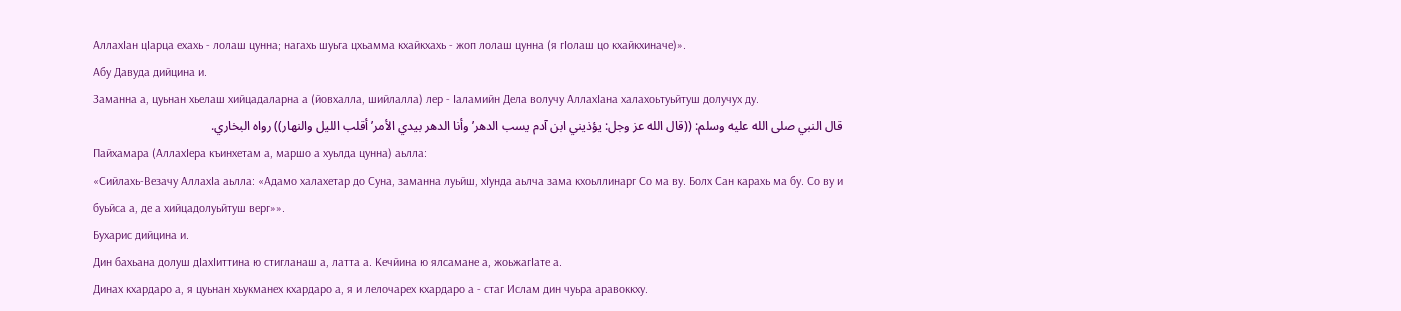АллахIан цIарца ехахь - лолаш цунна; нагахь шуьга цхьамма кхайкхахь - жоп лолаш цунна (я гIолаш цо кхайкхиначе)».
Абу Давуда дийцина и.
Заманна а, цуьнан хьелаш хийцадаларна а (йовхалла, шийлалла) лер - Iаламийн Дела волучу АллахIана халахоьтуьйтуш долучух ду.
قال النبي صلى الله عليه وسلم: ((قال الله عز وجل: يؤذيني ابن آدم يسب الدهر’ وأنا الدهر بيدي الأمر’ أقلب الليل والنهار)) رواه البخاري.
Пайхамара (АллахIера къинхетам а, маршо а хуьлда цунна) аьлла:
«Сийлахь-Везачу АллахIа аьлла: «Адамо халахетар до Суна, заманна луьйш, хIунда аьлча зама кхоьллинарг Со ма ву. Болх Сан карахь ма бу. Со ву и буьйса а, де а хийцадолуьйтуш верг»».
Бухарис дийцина и.
Дин бахьана долуш дIахIиттина ю стигланаш а, латта а. Кечйина ю ялсамане а, жоьжагIате а.
Динах кхардаро а, я цуьнан хьукманех кхардаро а, я и лелочарех кхардаро а - стаг Ислам дин чуьра аравоккху.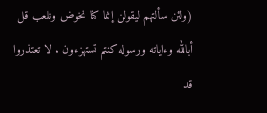(ولئن سألتهم ليقولن إنما كنا نخوض ونلعب قل أبالله وءاياته ورسوله كنتم تستهزءون . لا تعتذروا قد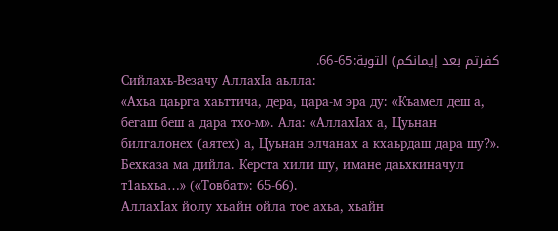كفرتم بعد إيمانكم) التوبة:65-66.
Сийлахь-Везачу АллахIа аьлла:
«Ахьа цаьрга хаьттича, дера, цара-м эра ду: «Къамел деш а, бегаш беш а дара тхо-м». Ала: «АллахIах а, Цуьнан билгалонех (аятех) а, Цуьнан элчанах а кхаьрдаш дара шу?». Бехказа ма дийла. Керста хили шу, имане даьхкиначул т1аьхьа…» («Товбат»: 65-66).
АллахIах йолу хьайн ойла тое ахьа, хьайн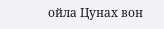ойла Цунах вон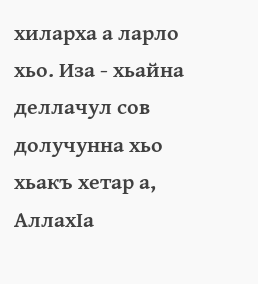хиларха а ларло хьо. Иза - хьайна деллачул сов долучунна хьо хьакъ хетар а, АллахIа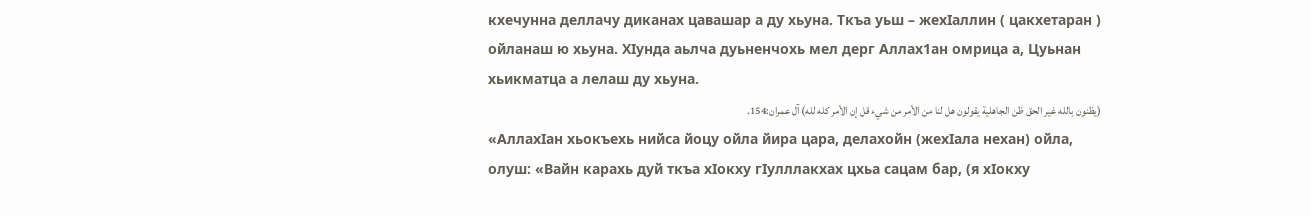кхечунна деллачу диканах цавашар а ду хьуна. Ткъа уьш – жехIаллин ( цакхетаран ) ойланаш ю хьуна. ХIунда аьлча дуьненчохь мел дерг Аллах1ан омрица а, Цуьнан хьикматца а лелаш ду хьуна.
(يظنون بالله غير الحق ظن الجاهلية يقولون هل لنا من الأمر من شيء قل إن الأمر كله لله) آل عمران:154.
«АллахIан хьокъехь нийса йоцу ойла йира цара, делахойн (жехIала нехан) ойла, олуш: «Вайн карахь дуй ткъа хIокху гIулллакхах цхьа сацам бар, (я хIокху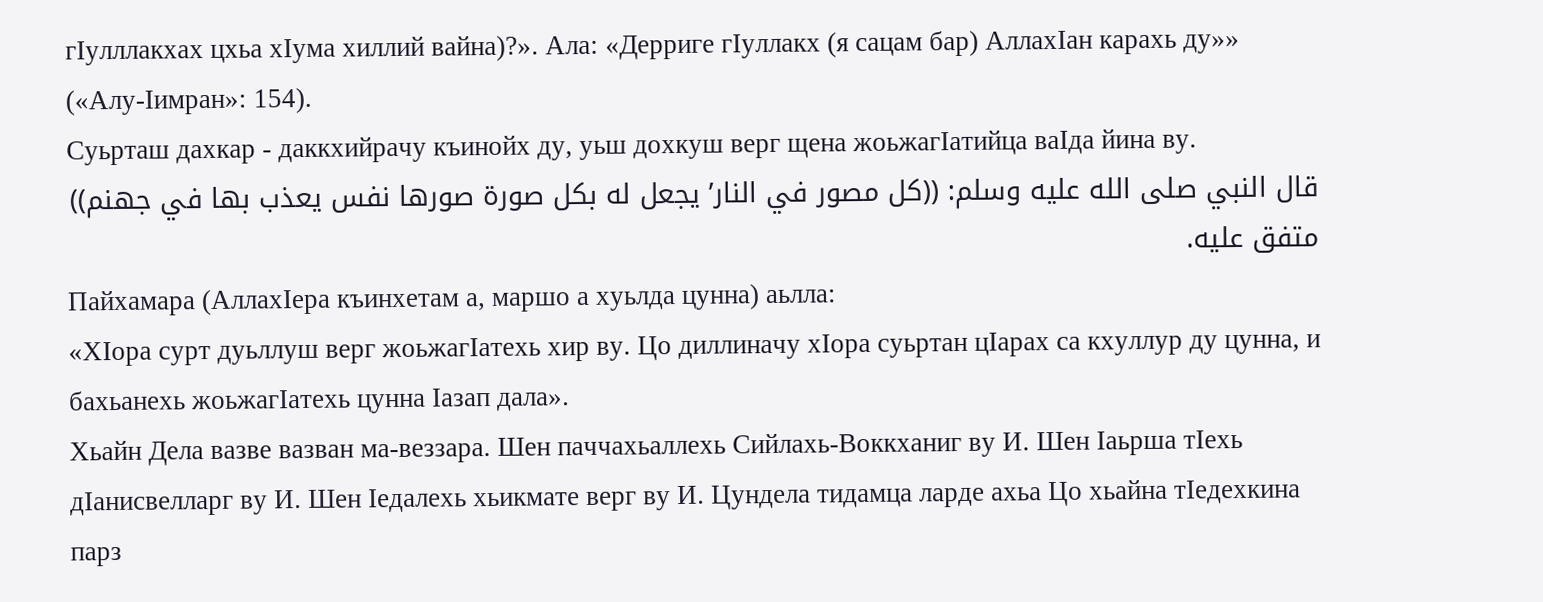гIулллакхах цхьа хIума хиллий вайна)?». Ала: «Дерриге гIуллакх (я сацам бар) АллахIан карахь ду»» («Алу-Iимран»: 154).
Суьрташ дахкар - даккхийрачу къинойх ду, уьш дохкуш верг щена жоьжагIатийца ваIда йина ву.
قال النبي صلى الله عليه وسلم: ((كل مصور في النار’ يجعل له بكل صورة صورها نفس يعذب بها في جهنم)) متفق عليه.
Пайхамара (АллахIера къинхетам а, маршо а хуьлда цунна) аьлла:
«ХIора сурт дуьллуш верг жоьжагIатехь хир ву. Цо диллиначу хIора суьртан цIарах са кхуллур ду цунна, и бахьанехь жоьжагIатехь цунна Iазап дала».
Хьайн Дела вазве вазван ма-веззара. Шен паччахьаллехь Сийлахь-Воккханиг ву И. Шен Iаьрша тIехь дIанисвелларг ву И. Шен Iедалехь хьикмате верг ву И. Цундела тидамца ларде ахьа Цо хьайна тIедехкина парз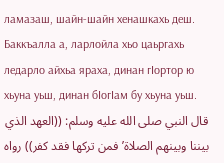ламазаш, шайн-шайн хенашкахь деш. Баккъалла а, ларлойла хьо цаьргахь ледарло айхьа яраха, динан гIортор ю хьуна уьш, динан бIогIам бу хьуна уьш.
قال النبي صلى الله عليه وسلم: ((العهد الذي بيننا وبينهم الصلاة’ فمن تركها فقد كفر)) رواه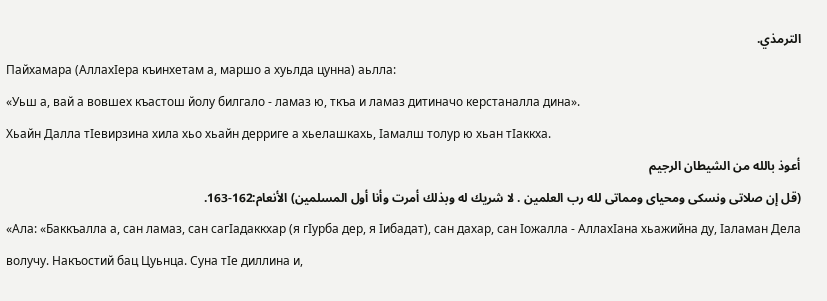الترمذي.
Пайхамара (АллахIера къинхетам а, маршо а хуьлда цунна) аьлла:
«Уьш а, вай а вовшех къастош йолу билгало - ламаз ю, ткъа и ламаз дитиначо керстаналла дина».
Хьайн Далла тIевирзина хила хьо хьайн дерриге а хьелашкахь, Iамалш толур ю хьан тIаккха.
أعوذ بالله من الشيطان الرجيم
(قل إن صلاتى ونسكى ومحياى ومماتى لله رب العلمين . لا شريك له وبذلك أمرت وأنا أول المسلمين) الأنعام:162-163.
«Ала: «Баккъалла а, сан ламаз, сан сагIадаккхар (я гIурба дер, я Iибадат), сан дахар, сан Iожалла - АллахIана хьажийна ду, Iаламан Дела волучу. Накъостий бац Цуьнца. Суна тIе диллина и,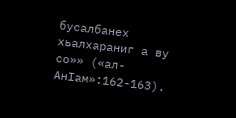бусалбанех хьалхараниг а ву со»» («ал-АнIам»:162-163).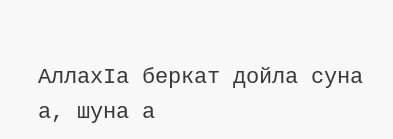АллахIа беркат дойла суна а, шуна а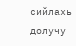сийлахь долучу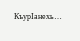КъурIанехь…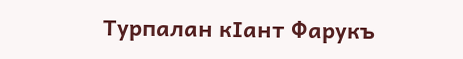Турпалан кIант Фарукъ